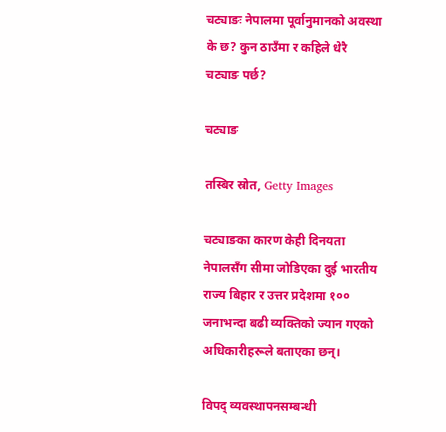चट्याङः नेपालमा पूर्वानुमानको अवस्था के छ? कुन ठाउँमा र कहिले धेरै चट्याङ पर्छ?

चट्याङ

तस्बिर स्रोत, Getty Images

चट्याङका कारण केही दिनयता नेपालसँग सीमा जोडिएका दुई भारतीय राज्य बिहार र उत्तर प्रदेशमा १०० जनाभन्दा बढी व्यक्तिको ज्यान गएको अधिकारीहरूले बताएका छन्।

विपद्‌ व्यवस्थापनसम्बन्धी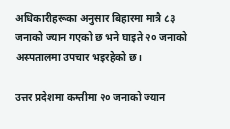अधिकारीहरूका अनुसार बिहारमा मात्रै ८३ जनाको ज्यान गएको छ भने घाइते २० जनाको अस्पतालमा उपचार भइरहेको छ।

उत्तर प्रदेशमा कम्तीमा २० जनाको ज्यान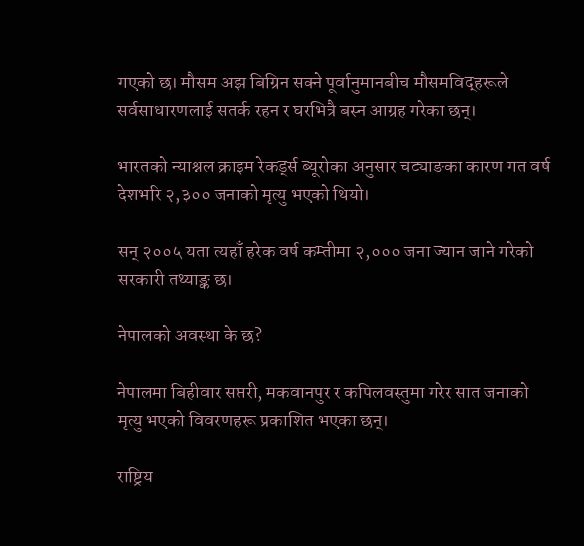गएको छ। मौसम अझ बिग्रिन सक्ने पूर्वानुमानबीच मौसमविद्हरूले सर्वसाधारणलाई सतर्क रहन र घरभित्रै बस्न आग्रह गरेका छन्।

भारतको न्याश्नल क्राइम रेकर्ड्स ब्यूरोका अनुसार चट्याङका कारण गत वर्ष देशभरि २,३०० जनाको मृत्यु भएको थियो।

सन् २००५ यता त्यहाँ हरेक वर्ष कम्तीमा २,००० जना ज्यान जाने गरेको सरकारी तथ्याङ्क छ।

नेपालको अवस्था के छ?

नेपालमा बिहीवार सप्तरी, मकवानपुर र कपिलवस्तुमा गरेर सात जनाको मृत्यु भएको विवरणहरू प्रकाशित भएका छन्।

राष्ट्रिय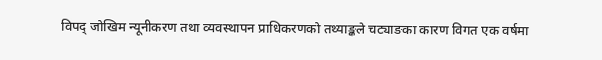विपद्‌ जोखिम न्यूनीकरण तथा व्यवस्थापन प्राधिकरणको तथ्याङ्कले चट्याङका कारण विगत एक वर्षमा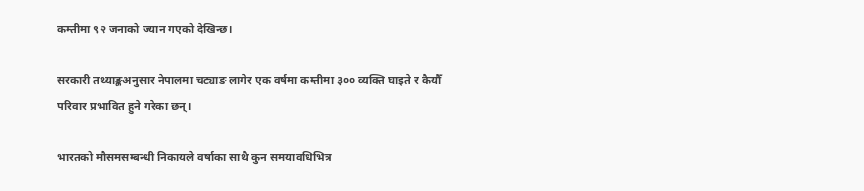कम्तीमा ९२ जनाको ज्यान गएको देखिन्छ।

सरकारी तथ्याङ्कअनुसार नेपालमा चट्याङ लागेर एक वर्षमा कम्तीमा ३०० व्यक्ति घाइते र कैयौँ परिवार प्रभावित हुने गरेका छन्।

भारतको मौसमसम्बन्धी निकायले वर्षाका साथै कुन समयावधिभित्र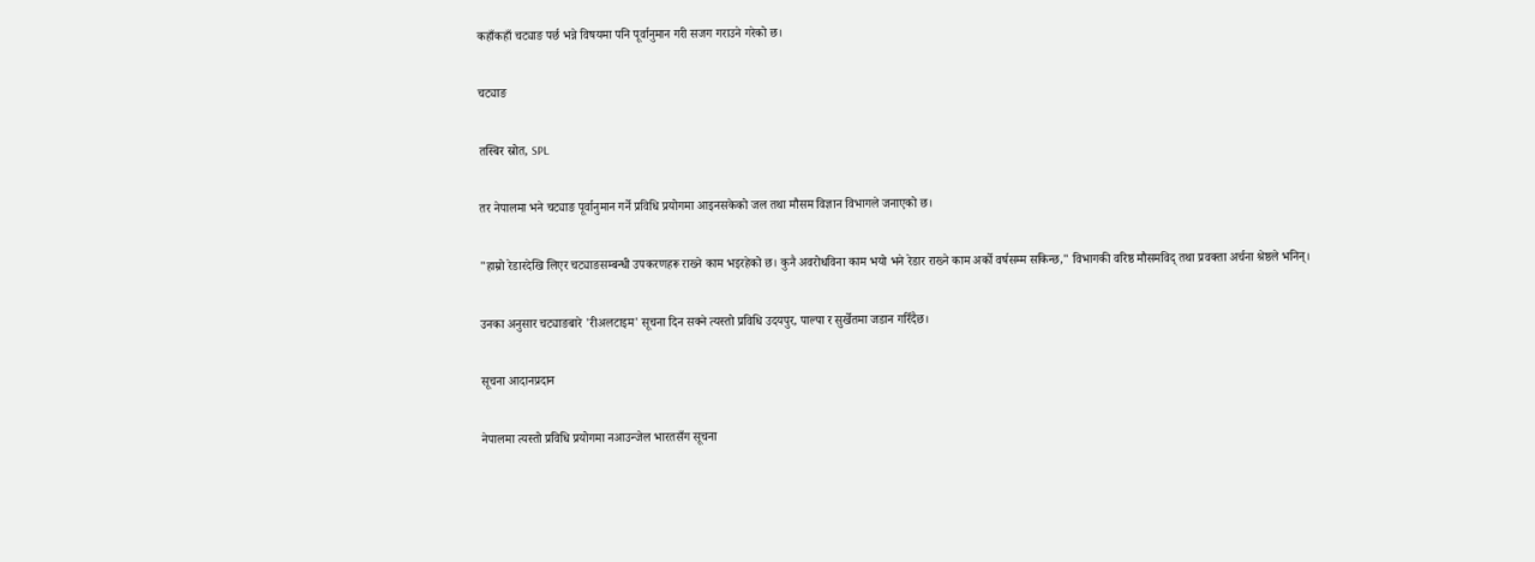कहाँकहाँ चट्याङ पर्छ भन्ने विषयमा पनि पूर्वानुमान गरी सजग गराउने गरेको छ।

चट्याङ

तस्बिर स्रोत, SPL

तर नेपालमा भने चट्याङ पूर्वानुमान गर्ने प्रविधि प्रयोगमा आइनसकेको जल तथा मौसम विज्ञान विभागले जनाएको छ।

"हाम्रो रेडारदेखि लिएर चट्याङसम्बन्धी उपकरणहरू राख्ने काम भइरहेको छ। कुनै अवरोधविना काम भयो भने रेडार राख्ने काम अर्को वर्षसम्म सकिन्छ," विभागकी वरिष्ठ मौसमविद्‌ तथा प्रवक्ता अर्चना श्रेष्ठले भनिन्।

उनका अनुसार चट्याङबारे 'रीअलटाइम' सूचना दिन सक्ने त्यस्तो प्रविधि उदयपुर, पाल्पा र सुर्खेतमा जडान गरिँदैछ।

सूचना आदानप्रदान

नेपालमा त्यस्तो प्रविधि प्रयोगमा नआउन्जेल भारतसँग सूचना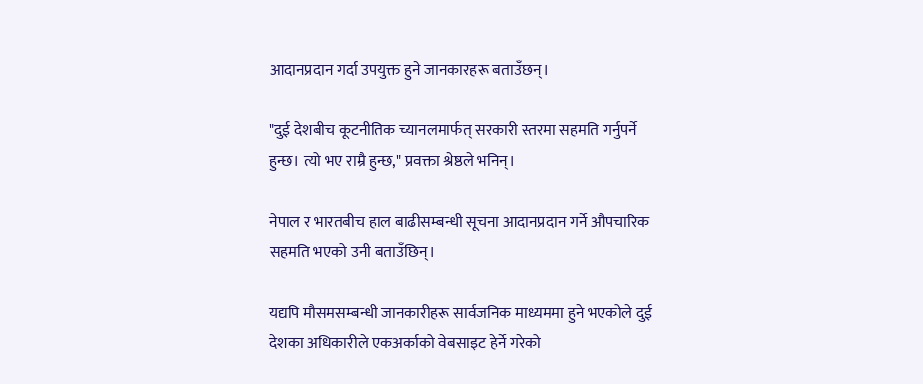आदानप्रदान गर्दा उपयुक्त हुने जानकारहरू बताउँछन्।

"दुई देशबीच कूटनीतिक च्यानलमार्फत्‌ सरकारी स्तरमा सहमति गर्नुपर्ने हुन्छ। त्यो भए राम्रै हुन्छ," प्रवक्ता श्रेष्ठले भनिन्।

नेपाल र भारतबीच हाल बाढीसम्बन्धी सूचना आदानप्रदान गर्ने ‍औपचारिक सहमति भएको उनी बताउँछिन्।

यद्यपि मौसमसम्बन्धी जानकारीहरू सार्वजनिक माध्यममा हुने भएकोले दुई देशका अधिकारीले एकअर्काको वेबसाइट हेर्ने गरेको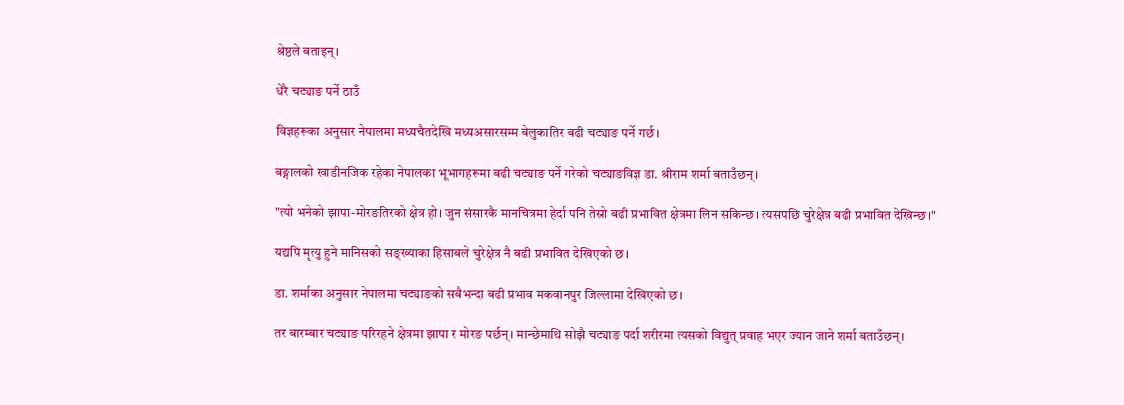श्रेष्ठले बताइन्।

धेरै चट्याङ पर्ने ठाउँ

विज्ञहरूका अनुसार नेपालमा मध्यचैतदेखि मध्यअसारसम्म बेलुकातिर बढी चट्याङ पर्ने गर्छ।

बङ्गालको खाडीनजिक रहेका नेपालका भूभागहरूमा बढी चट्याङ पर्ने गरेको चट्याङविज्ञ डा. श्रीराम शर्मा बताउँछन्।

"त्यो भनेको झापा-मोरङतिरको क्षेत्र हो। जुन संसारकै मानचित्रमा हेर्दा पनि तेस्रो बढी प्रभावित क्षेत्रमा लिन सकिन्छ। त्यसपछि चुरेक्षेत्र बढी प्रभावित देखिन्छ।"

यद्यपि मृत्यु हुने मानिसको सङ्ख्याका हिसाबले चुरेक्षेत्र नै बढी प्रभावित देखिएको छ।

डा. शर्माका अनुसार नेपालमा चट्याङको सबैभन्दा बढी प्रभाव मकवानपुर जिल्लामा देखिएको छ।

तर बारम्बार चट्याङ परिरहने क्षेत्रमा झापा र मोरङ पर्छन्। मान्छेमाथि सोझै चट्याङ पर्दा शरीरमा त्यसको विद्युत् प्रवाह भएर ज्यान जाने शर्मा बताउँछन्।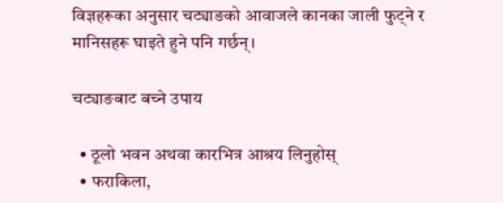विज्ञहरूका अनुसार चट्याङको आवाजले कानका जाली फुट्ने र मानिसहरू घाइते हुने पनि गर्छन्।

चट्याङबाट बच्ने उपाय

  • ठूलो भवन अथवा कारभित्र आश्रय लिनुहोस्
  • फराकिला,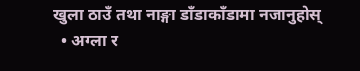खुला ठाउँ तथा नाङ्गा डाँडाकाँडामा नजानुहोस्
  • अग्ला र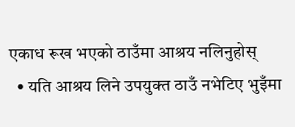एकाध रूख भएको ठाउँमा आश्रय नलिनुहोस्
  • यति आश्रय लिने उपयुक्त ठाउँ नभेटिए भुइँमा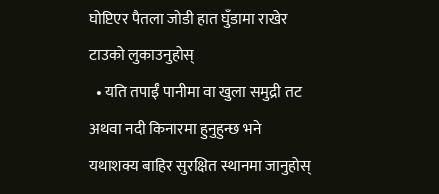घोप्टिएर पैतला जोडी हात घुँडामा राखेर टाउको लुकाउनुहोस्
  • यति तपाईँ पानीमा वा खुला समुद्री तट अथवा नदी किनारमा हुनुहुन्छ भने यथाशक्य बाहिर सुरक्षित स्थानमा जानुहोस्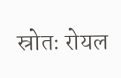स्रोतः रोयल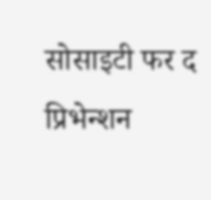सोसाइटी फर द प्रिभेन्शन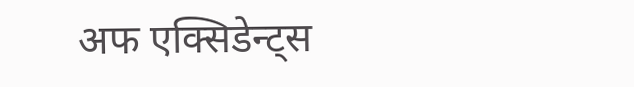अफ एक्सिडेन्ट्स